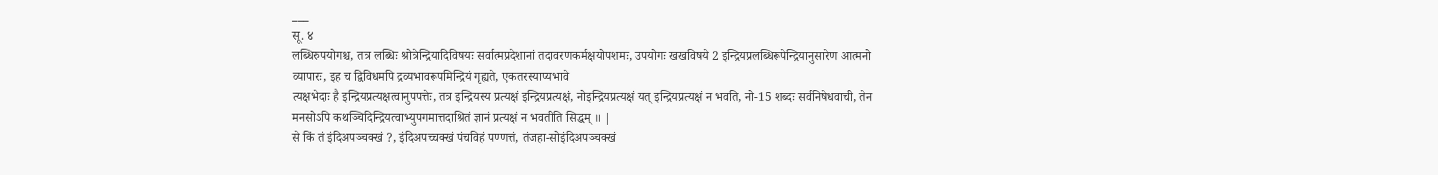___
सू. ४
लब्धिरुपयोगश्च, तत्र लब्धिः श्रोत्रेन्द्रियादिविषयः सर्वात्मप्रदेशानां तदावरणकर्मक्षयोपशमः, उपयोगः खखविषये 2 इन्द्रियप्रलब्धिरूपेन्द्रियानुसारेण आत्मनो व्यापारः, इह च द्विविधमपि द्रव्यभावरूपमिन्द्रियं गृह्यते, एकतरस्याप्यभावे
त्यक्षभेदाः है इन्द्रियप्रत्यक्षत्वानुपपत्तेः, तत्र इन्द्रियस्य प्रत्यक्षं इन्द्रियप्रत्यक्षं, नोइन्द्रियप्रत्यक्षं यत् इन्द्रियप्रत्यक्षं न भवति, नो-15 शब्दः सर्वनिषेधवाची, तेन मनसोऽपि कथञ्चिदिन्द्रियत्वाभ्युपगमात्तदाश्रितं ज्ञानं प्रत्यक्षं न भवतीति सिद्धम् ॥ |
से किं तं इंदिअपञ्चक्खं ?, इंदिअपच्चक्खं पंचविहं पण्णत्तं, तंजहा-सोइंदिअपञ्चक्खं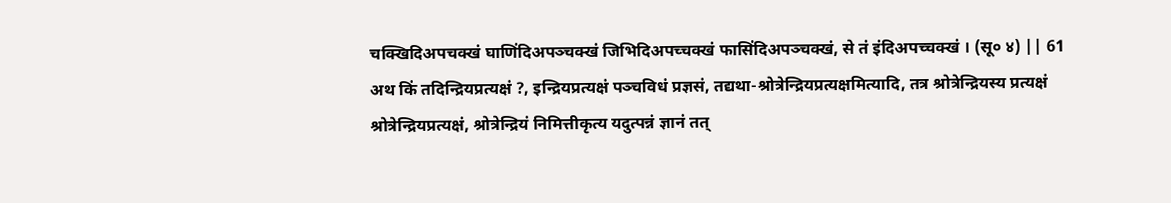चक्खिदिअपचक्खं घाणिंदिअपञ्चक्खं जिभिदिअपच्चक्खं फासिंदिअपञ्चक्खं, से तं इंदिअपच्चक्खं । (सू० ४) || 61 अथ किं तदिन्द्रियप्रत्यक्षं ?, इन्द्रियप्रत्यक्षं पञ्चविधं प्रज्ञसं, तद्यथा-श्रोत्रेन्द्रियप्रत्यक्षमित्यादि, तत्र श्रोत्रेन्द्रियस्य प्रत्यक्षं
श्रोत्रेन्द्रियप्रत्यक्षं, श्रोत्रेन्द्रियं निमित्तीकृत्य यदुत्पन्नं ज्ञानं तत्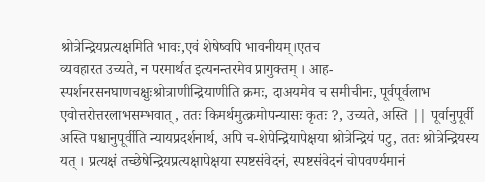श्रोत्रेन्द्रियप्रत्यक्षमिति भावः,एवं शेषेष्वपि भावनीयम्।एतच
व्यवहारत उच्यते, न परमार्थत इत्यनन्तरमेव प्रागुक्तम् । आह-स्पर्शनरसनघाणचक्षुःश्रोत्राणीन्द्रियाणीति क्रमः, दाअयमेव च समीचीनः, पूर्वपूर्वलाभ एवोत्तरोत्तरलाभसम्भवात् , ततः किमर्थमुत्क्रमोपन्यासः कृतः ?, उच्यते, अस्ति || पूर्वानुपूर्वी अस्ति पश्चानुपूर्वीति न्यायप्रदर्शनार्थ, अपि च-शेपेन्द्रियापेक्षया श्रोत्रेन्द्रियं पटु, ततः श्रोत्रेन्द्रियस्य यत् । प्रत्यक्षं तच्छेषेन्द्रियप्रत्यक्षापेक्षया स्पष्टसंवेदनं, स्पष्टसंवेदनं चोपवर्ण्यमानं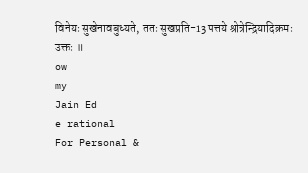विनेयः सुखेनावबुध्यते, ततः सुखप्रति-13 पत्तये श्रोत्रेन्द्रियादिक्रमः उक्तः ॥
ow
my
Jain Ed
e rational
For Personal &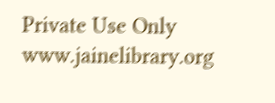Private Use Only
www.jainelibrary.org